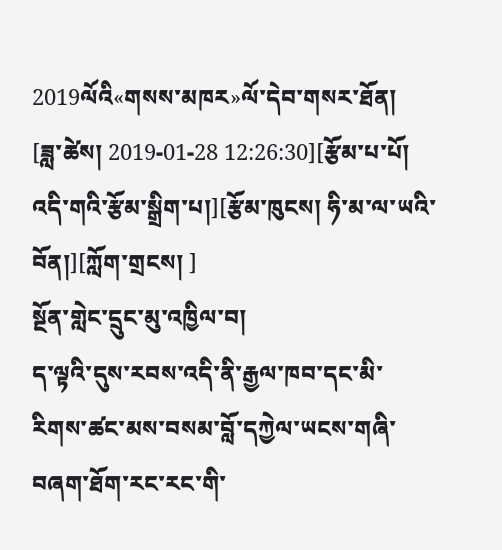2019ལོའི«གསས་མཁར»ལོ་དེབ་གསར་ཐོན།
[ཟླ་ཚེས། 2019-01-28 12:26:30][རྩོམ་པ་པོ། འདི་གའི་རྩོམ་སྒྲིག་པ།][རྩོམ་ཁུངས། ཧི་མ་ལ་ཡའི་བོན།][ཀློག་གྲངས། ]
སྔོན་གླེང་དྲུང་མུ་འཁྱིལ་བ།
ད་ལྟའི་དུས་རབས་འདི་ནི་རྒྱལ་ཁབ་དང་མི་རིགས་ཚང་མས་བསམ་བློ་དཀྱེལ་ཡངས་གཞི་བཞག་ཐོག་རང་རང་གི་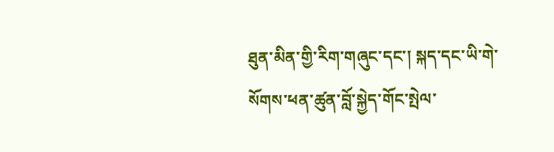ཐུན་མིན་གྱི་རིག་གཞུང་དང་། སྐད་དང་ཡི་གེ་སོགས་ཕན་ཚུན་བློ་སྐྱེད་གོང་སྤེལ་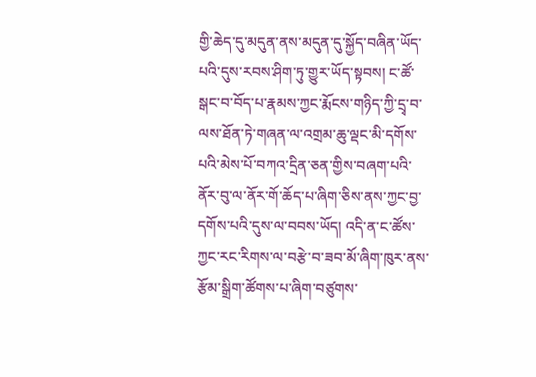གྱི་ཆེད་དུ་མདུན་ནས་མདུན་དུ་སྐྱོད་བཞིན་ཡོད་པའི་དུས་རབས་ཤིག་ཏུ་གྱུར་ཡོད་སྟབས། ང་ཚོ་སྒང་བ་བོད་པ་རྣམས་ཀྱང་རྨོངས་གཉིད་ཀྱི་དྲྭ་བ་ལས་ཐོན་ཏེ་གཞན་ལ་འགྲམ་ཆུ་ལྡང་མི་དགོས་པའི་མེས་པོ་བཀའ་དྲིན་ཅན་གྱིས་བཞག་པའི་ནོར་བུ་ལ་ནོར་གོ་ཆོད་པ་ཞིག་ཅིས་ནས་ཀྱང་བྱ་དགོས་པའི་དུས་ལ་བབས་ཡོད། འདི་ན་ང་ཚོས་ཀྱང་རང་རིགས་ལ་བརྩེ་བ་ཟབ་མོ་ཞིག་ཁུར་ནས་རྩོམ་སྒྲིག་ཚོགས་པ་ཞིག་བཙུགས་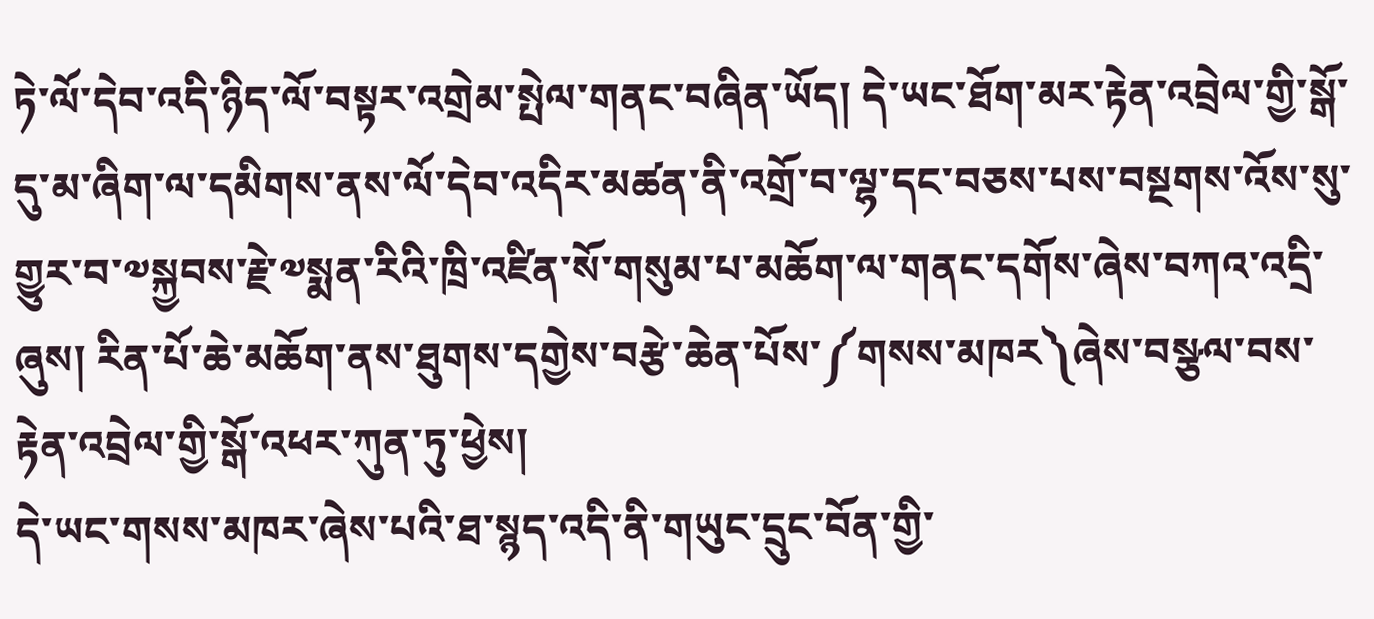ཏེ་ལོ་དེབ་འདི་ཉིད་ལོ་བསྟར་འགྲེམ་སྤེལ་གནང་བཞིན་ཡོད། དེ་ཡང་ཐོག་མར་རྟེན་འབྲེལ་གྱི་སྒོ་དུ་མ་ཞིག་ལ་དམིགས་ནས་ལོ་དེབ་འདིར་མཚན་ནི་འགྲོ་བ་ལྷ་དང་བཅས་པས་བསྔགས་འོས་སུ་གྱུར་བ་༧སྐྱབས་རྗེ་༧སྨན་རིའི་ཁྲི་འཛིན་སོ་གསུམ་པ་མཆོག་ལ་གནང་དགོས་ཞེས་བཀའ་འདྲི་ཞུས། རིན་པོ་ཆེ་མཆོག་ནས་ཐུགས་དགྱེས་བརྩེ་ཆེན་པོས་༼གསས་མཁར༽ཞེས་བསྩལ་བས་རྟེན་འབྲེལ་གྱི་སྒོ་འཕར་ཀུན་ཏུ་ཕྱེས།
དེ་ཡང་གསས་མཁར་ཞེས་པའི་ཐ་སྙད་འདི་ནི་གཡུང་དྲུང་བོན་གྱི་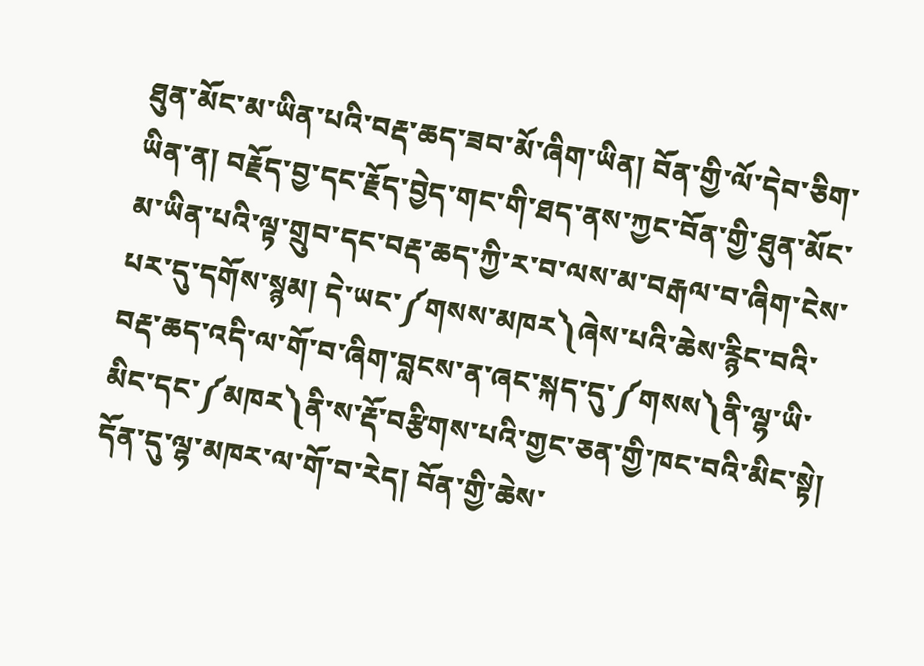ཐུན་མོང་མ་ཡིན་པའི་བརྡ་ཆད་ཟབ་མོ་ཞིག་ཡིན། བོན་གྱི་ལོ་དེབ་ཅིག་ཡིན་ན། བརྗོད་བྱ་དང་རྗོད་བྱེད་གང་གི་ཐད་ནས་ཀྱང་བོན་གྱི་ཐུན་མོང་མ་ཡིན་པའི་ལྟ་གྲུབ་དང་བརྡ་ཆད་ཀྱི་ར་བ་ལས་མ་བརྒལ་བ་ཞིག་ངེས་པར་དུ་དགོས་སྙམ། དེ་ཡང་༼གསས་མཁར༽ཞེས་པའི་ཆེས་རྙིང་བའི་བརྡ་ཆད་འདི་ལ་གོ་བ་ཞིག་བླངས་ན་ཞང་སྐད་དུ་༼གསས༽ནི་ལྷ་ཡི་མིང་དང་༼མཁར༽ནི་ས་རྡོ་བརྩིགས་པའི་གྱང་ཅན་གྱི་ཁང་བའི་མིང་སྟེ། དོན་དུ་ལྷ་མཁར་ལ་གོ་བ་རེད། བོན་གྱི་ཆེས་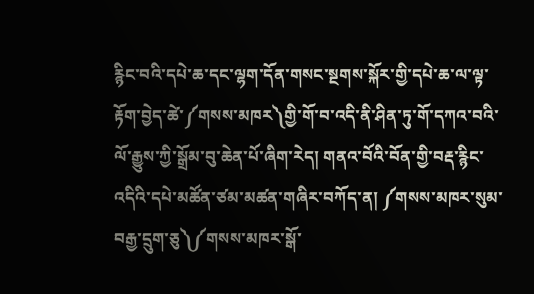རྙིང་བའི་དཔེ་ཆ་དང་ལྷག་དོན་གསང་སྔགས་སྐོར་གྱི་དཔེ་ཆ་ལ་ལྟ་རྟོག་བྱེད་ཚེ་༼གསས་མཁར༽གྱི་གོ་བ་འདི་ནི་ཤིན་ཏུ་གོ་དཀའ་བའི་ལོ་རྒྱུས་ཀྱི་སྒྲོམ་བུ་ཆེན་པོ་ཞིག་རེད། གནའ་བོའི་བོན་གྱི་བརྡ་རྙིང་འདིའི་དཔེ་མཚོན་ཙམ་མཚན་གཞིར་བཀོད་ན། ༼གསས་མཁར་སུམ་བརྒྱ་དྲུག་ཅུ༽༼གསས་མཁར་སྒོ་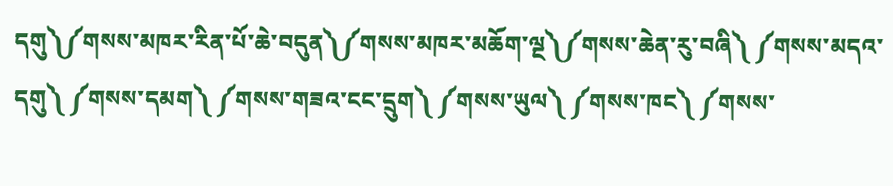དགུ༽༼གསས་མཁར་རིན་པོ་ཆེ་བདུན༽༼གསས་མཁར་མཆོག་ལྔ༽༼གསས་ཆེན་རུ་བཞི༽ ༼གསས་མདའ་དགུ༽ ༼གསས་དམག༽ ༼གསས་གཟའ་ངང་དྲུག༽ ༼གསས་ཡུལ༽ ༼གསས་ཁང༽ ༼གསས་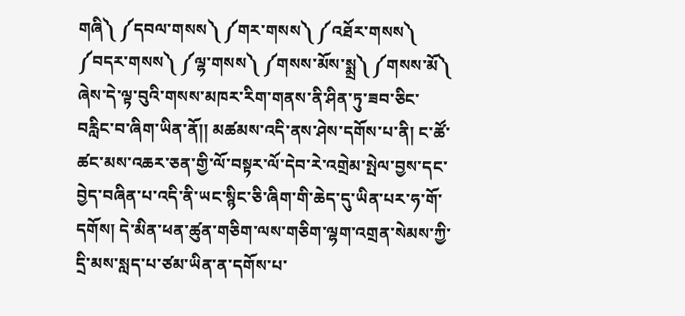གཞི༽ ༼དབལ་གསས༽ ༼གར་གསས༽ ༼འཐོར་གསས༽ ༼བདར་གསས༽ ༼ལྷ་གསས༽ ༼གསས་མོས་སྨྲ༽ ༼གསས་མོ༽ ཞེས་དེ་ལྟ་བུའི་གསས་མཁར་རིག་གནས་ནི་ཤིན་ཏུ་ཟབ་ཅིང་བརླིང་བ་ཞིག་ཡིན་ནོ།། མཚམས་འདི་ནས་ཤེས་དགོས་པ་ནི། ང་ཚོ་ཚང་མས་འཆར་ཅན་གྱི་ལོ་བསྟར་ལོ་དེབ་རེ་འགྲེམ་སྤེལ་བྱས་དང་བྱེད་བཞིན་པ་འདི་ནི་ཡང་སྙིང་ཅི་ཞིག་གི་ཆེད་དུ་ཡིན་པར་ཧ་གོ་དགོས། དེ་མིན་ཕན་ཚུན་གཅིག་ལས་གཅིག་ལྷག་འགྲན་སེམས་ཀྱི་དྲི་མས་སླད་པ་ཙམ་ཡིན་ན་དགོས་པ་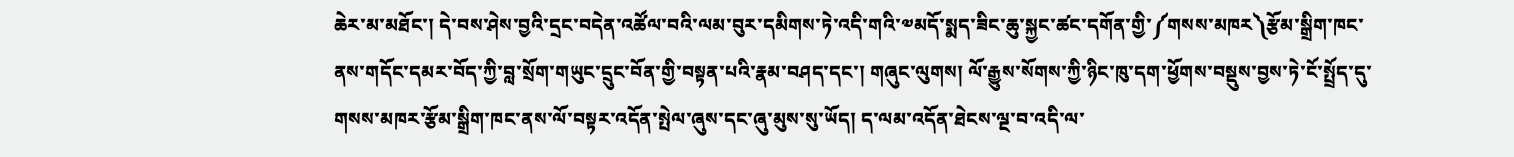ཆེར་མ་མཐོང་། དེ་བས་ཤེས་བྱའི་དྲང་བདེན་འཚོལ་བའི་ལམ་བུར་དམིགས་ཏེ་འདི་གའི་༧མདོ་སྨད་ཟིང་ཆུ་སྐྱང་ཚང་དགོན་གྱི་༼གསས་མཁར༽རྩོམ་སྒྲིག་ཁང་ནས་གདོང་དམར་བོད་ཀྱི་བླ་སྲོག་གཡུང་དྲུང་བོན་གྱི་བསྟན་པའི་རྣམ་བཤད་དང་། གཞུང་ལུགས། ལོ་རྒྱུས་སོགས་ཀྱི་ཉིང་ཁུ་དག་ཕྱོགས་བསྡུས་བྱས་ཏེ་ངོ་སྤྲོད་དུ་གསས་མཁར་རྩོམ་སྒྲིག་ཁང་ནས་ལོ་བསྟར་འདོན་སྤེལ་ཞུས་དང་ཞུ་མུས་སུ་ཡོད། ད་ལམ་འདོན་ཐེངས་ལྔ་བ་འདི་ལ་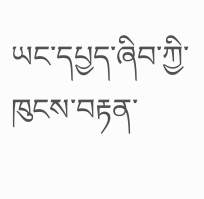ཡང་དཔྱད་ཞིབ་ཀྱི་ཁུངས་བརྟན་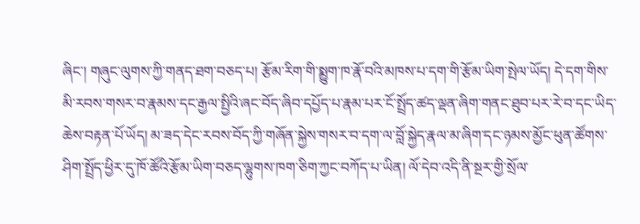ཞིང་། གཞུང་ལུགས་ཀྱི་གནད་ཐག་བཅད་པ། རྩོམ་རིག་གི་སྨྱུག་ཁ་རྣོ་བའི་མཁས་པ་དག་གི་རྩོམ་ཡིག་སྤེལ་ཡོད། དེ་དག་གིས་མི་རབས་གསར་བ་རྣམས་དང་རྒྱལ་སྤྱིའི་ཞང་བོད་ཞིབ་དཔྱོད་པ་རྣམ་པར་ངོ་སྤྲོད་ཚད་ལྡན་ཞིག་གནང་ཐུབ་པར་རེ་བ་དང་ཡིད་ཆེས་བརྟན་པོ་ཡོད། མ་ཟད་དེང་རབས་བོད་ཀྱི་གཞོན་སྐྱེས་གསར་བ་དག་ལ་བློ་སྐྱེད་རྣལ་མ་ཞིག་དང་ཉམས་མྱོང་ཕུན་ཚོགས་ཤིག་སྤྲོད་ཕྱིར་དུ་ཁོ་ཚོའི་རྩོམ་ཡིག་བཅད་ལྷུགས་ཁག་ཅིག་ཀྱང་བཀོད་པ་ཡིན། ལོ་དེབ་འདི་ནི་སྔར་གྱི་སྲོལ་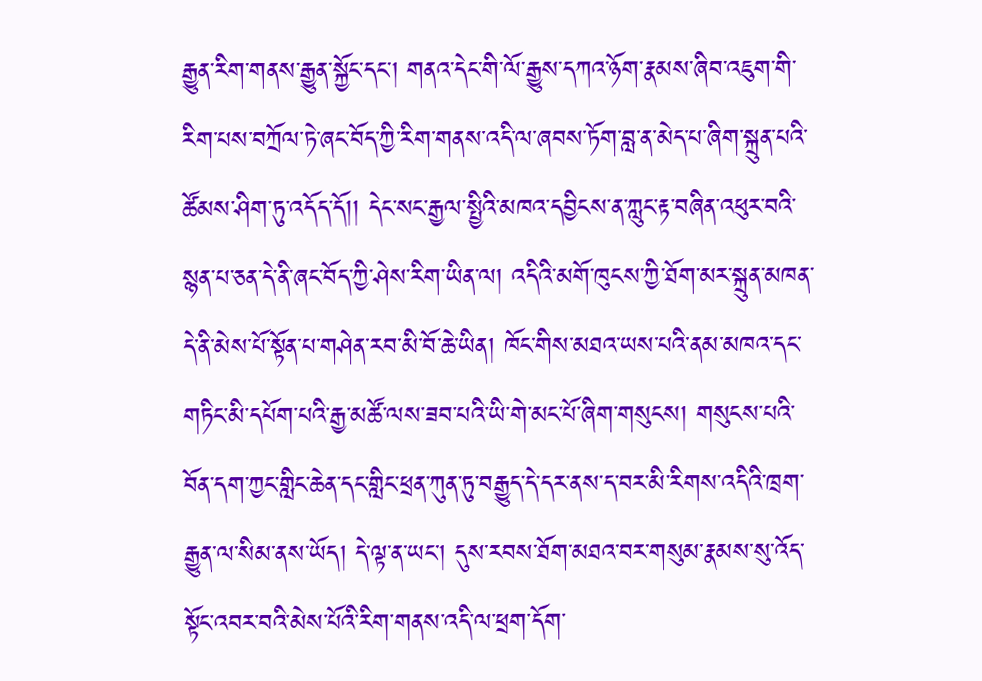རྒྱུན་རིག་གནས་རྒྱུན་སྐྱོང་དང་། གནའ་དེང་གི་ལོ་རྒྱུས་དཀའ་ཉོག་རྣམས་ཞིབ་འཇུག་གི་རིག་པས་བཀྲོལ་ཏེ་ཞང་བོད་ཀྱི་རིག་གནས་འདི་ལ་ཞབས་ཏོག་བླ་ན་མེད་པ་ཞིག་སྐྲུན་པའི་ཚོམས་ཤིག་ཏུ་འདོད་དོ།། དེང་སང་རྒྱལ་སྤྱིའི་མཁའ་དབྱིངས་ན་ཀླུང་རྟ་བཞིན་འཕུར་བའི་སྙན་པ་ཅན་དེ་ནི་ཞང་བོད་ཀྱི་ཤེས་རིག་ཡིན་ལ། འདིའི་མགོ་ཁུངས་ཀྱི་ཐོག་མར་སྐྲུན་མཁན་དེ་ནི་མེས་པོ་སྟོན་པ་གཤེན་རབ་མི་བོ་ཆེ་ཡིན། ཁོང་གིས་མཐའ་ཡས་པའི་ནམ་མཁའ་དང་གཏིང་མི་དཔོག་པའི་རྒྱ་མཚོ་ལས་ཟབ་པའི་ཡི་གེ་མང་པོ་ཞིག་གསུངས། གསུངས་པའི་བོན་དག་ཀྱང་གླིང་ཆེན་དང་གླིང་ཕྲན་ཀུན་ཏུ་བརྒྱུད་དེ་དར་ནས་ད་བར་མི་རིགས་འདིའི་ཁྲག་རྒྱུན་ལ་སིམ་ནས་ཡོད། དེ་ལྟ་ན་ཡང་། དུས་རབས་ཐོག་མཐའ་བར་གསུམ་རྣམས་སུ་འོད་སྟོང་འབར་བའི་མེས་པོའི་རིག་གནས་འདི་ལ་ཕྲག་དོག་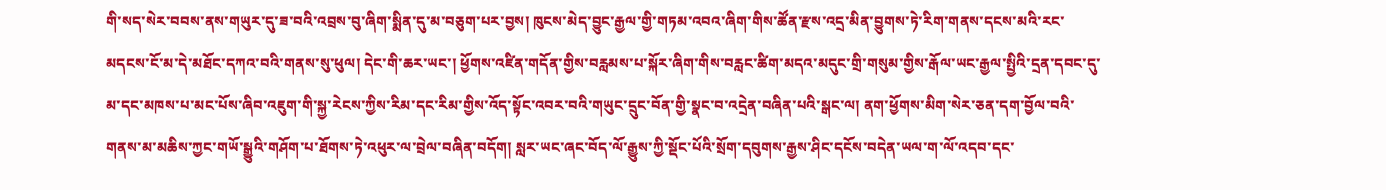གི་སད་སེར་བབས་ནས་གཡུར་དུ་ཟ་བའི་འབྲས་བུ་ཞིག་སྨིན་དུ་མ་བཅུག་པར་བྱས། ཁུངས་མེད་བྱུང་རྒྱལ་གྱི་གཏམ་འབའ་ཞིག་གིས་ཚོན་རྫས་འདྲ་མིན་བྱུགས་ཏེ་རིག་གནས་དངས་མའི་རང་མདངས་ངོ་མ་དེ་མཐོང་དཀའ་བའི་གནས་སུ་ཕུལ། དེང་གི་ཆར་ཡང་། ཕྱོགས་འཛིན་གདོན་གྱིས་བརླམས་པ་སྐོར་ཞིག་གིས་བརླང་ཚིག་མདའ་མདུང་གྲི་གསུམ་གྱིས་རྒོལ་ཡང་རྒྱལ་སྤྱིའི་དྲན་དབང་དུ་མ་དང་མཁས་པ་མང་པོས་ཞིབ་འཇུག་གི་སྐྱ་རེངས་ཀྱིས་རིམ་དང་རིམ་གྱིས་འོད་སྟོང་འབར་བའི་གཡུང་དྲུང་བོན་གྱི་སྣང་བ་འདྲེན་བཞིན་པའི་སྒང་ལ། ནག་ཕྱོགས་མིག་སེར་ཅན་དག་བྱོལ་བའི་གནས་མ་མཆིས་ཀྱང་གཡོ་སྒྱུའི་གཤོག་པ་ཐོགས་ཏེ་འཕུར་ལ་བྲེལ་བཞིན་བདོག། སླར་ཡང་ཞང་བོད་ལོ་རྒྱུས་ཀྱི་སྡོང་པོའི་སྲོག་དབུགས་རྒྱས་ཤིང་དངོས་བདེན་ཡལ་ག་ལོ་འདབ་དང་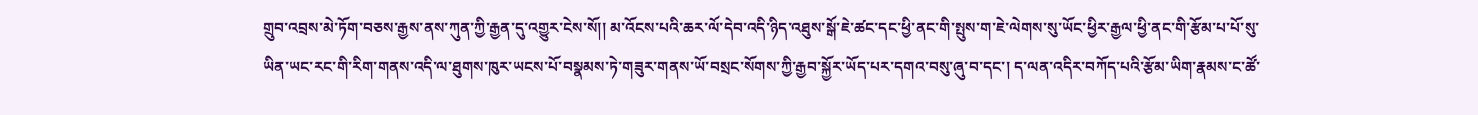གྲུབ་འབྲས་མེ་ཏོག་བཅས་རྒྱས་ནས་ཀུན་ཀྱི་རྒྱན་དུ་འགྱུར་ངེས་སོ།། མ་འོངས་པའི་ཆར་ལོ་དེབ་འདི་ཉིད་འཐུས་སྒོ་ཇེ་ཚང་དང་ཕྱི་ནང་གི་སྤུས་ག་ཇེ་ལེགས་སུ་ཡོང་ཕྱིར་རྒྱལ་ཕྱི་ནང་གི་རྩོམ་པ་པོ་སུ་ཡིན་ཡང་རང་གི་རིག་གནས་འདི་ལ་ཐུགས་ཁུར་ཡངས་པོ་བསྣམས་ཏེ་གཟུར་གནས་ཡོ་བསྲང་སོགས་ཀྱི་རྒྱབ་སྐྱོར་ཡོད་པར་དགའ་བསུ་ཞུ་བ་དང་། ད་ལན་འདིར་བཀོད་པའི་རྩོམ་ཡིག་རྣམས་ང་ཚོ་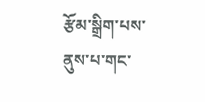རྩོམ་སྒྲིག་པས་ནུས་པ་གང་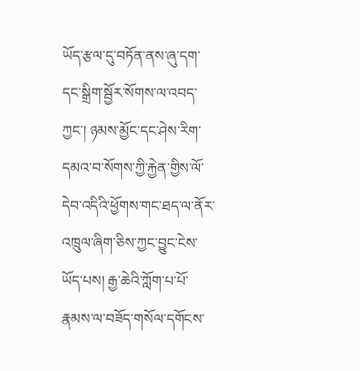ཡོད་རྩལ་དུ་བཏོན་ནས་ཞུ་དག་དང་སྒྲིག་སྦྱོར་སོགས་ལ་འབད་ཀྱང་། ཉམས་མྱོང་དང་ཤེས་རིག་དམའ་བ་སོགས་ཀྱི་རྐྱེན་གྱིས་ལོ་དེབ་འདིའི་ཕྱོགས་གང་ཐད་ལ་ནོར་འཁྲུལ་ཞིག་ཅིས་ཀྱང་བྱུང་ངེས་ཡོད་པས། རྒྱ་ཆེའི་ཀློག་པ་པོ་རྣམས་ལ་བཟོད་གསོལ་དགོངས་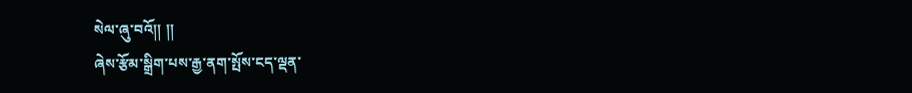སེལ་ཞུ་བའོ།། །།
ཞེས་རྩོམ་སྒྲིག་པས་རྒྱ་ནག་སྤོས་ངད་ལྡན་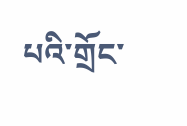པའི་གྲོང་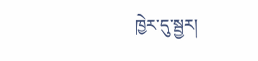ཁྱེར་དུ་སྦྱར།